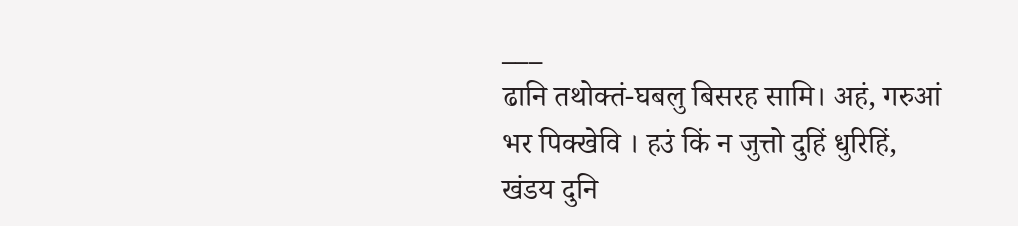___
ढानि तथोक्तं-घबलु बिसरह सामि। अहं, गरुआं भर पिक्खेवि । हउं किं न जुत्तो दुहिं धुरिहिं, खंडय दुनि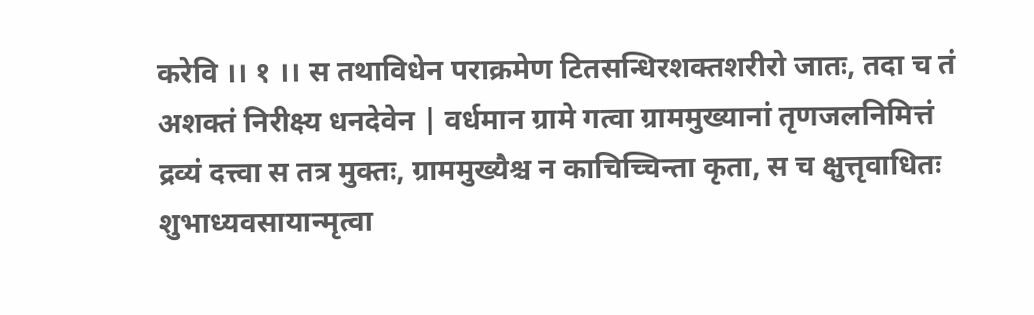करेवि ।। १ ।। स तथाविधेन पराक्रमेण टितसन्धिरशक्तशरीरो जातः, तदा च तं अशक्तं निरीक्ष्य धनदेवेन | वर्धमान ग्रामे गत्वा ग्राममुख्यानां तृणजलनिमित्तं द्रव्यं दत्त्वा स तत्र मुक्तः, ग्राममुख्यैश्च न काचिच्चिन्ता कृता, स च क्षुत्तृवाधितः शुभाध्यवसायान्मृत्वा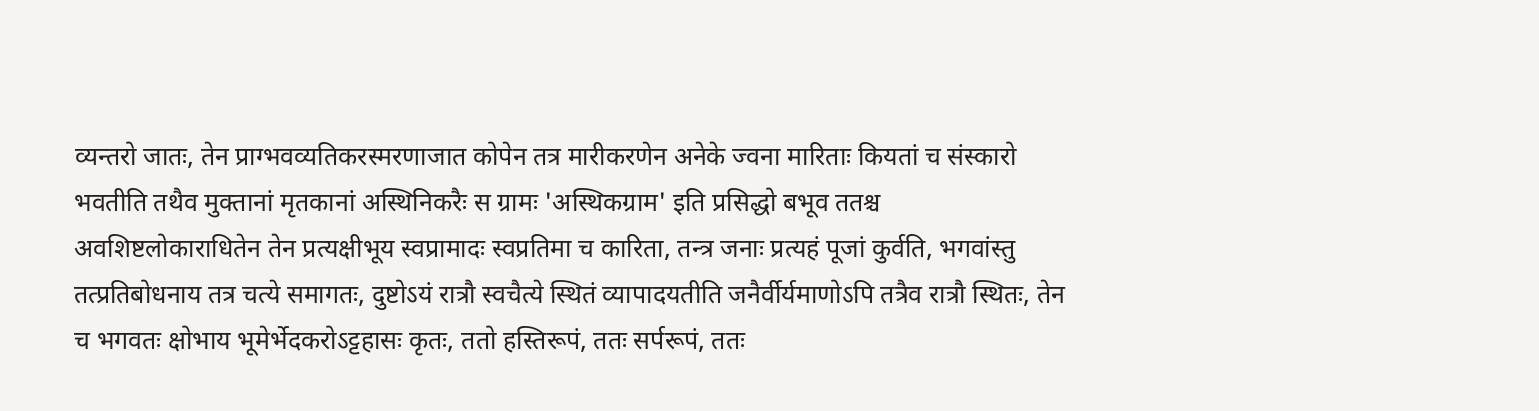व्यन्तरो जातः, तेन प्राग्भवव्यतिकरस्मरणाजात कोपेन तत्र मारीकरणेन अनेके ज्वना मारिताः कियतां च संस्कारो भवतीति तथैव मुक्तानां मृतकानां अस्थिनिकरैः स ग्रामः 'अस्थिकग्राम' इति प्रसिद्धो बभूव ततश्च अवशिष्टलोकाराधितेन तेन प्रत्यक्षीभूय स्वप्रामादः स्वप्रतिमा च कारिता, तन्त्र जनाः प्रत्यहं पूजां कुर्वति, भगवांस्तु तत्प्रतिबोधनाय तत्र चत्ये समागतः, दुष्टोऽयं रात्रौ स्वचैत्ये स्थितं व्यापादयतीति जनैर्वीर्यमाणोऽपि तत्रैव रात्रौ स्थितः, तेन च भगवतः क्षोभाय भूमेर्भेदकरोऽट्टहासः कृतः, ततो हस्तिरूपं, ततः सर्परूपं, ततः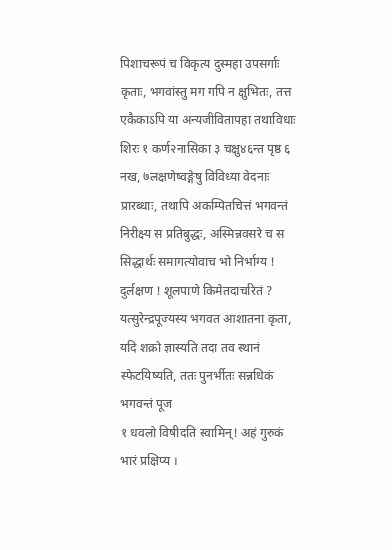पिशाचरूपं च विकृत्य दुस्महा उपसर्गाः कृताः, भगवांस्तु मग गपि न क्षुभितः, तत्त एकैकाऽपि या अन्यजीवितापहा तथाविधाः शिरः १ कर्ण२नासिका ३ चक्षु४६न्त पृष्ठ ६ नख, ७लक्षणेष्वङ्गेषु विविध्या वेदनाः प्रारब्धाः, तथापि अकम्पितचित्तं भगवन्तं निरीक्ष्य स प्रतिबुद्धः, अस्मिन्नवसरे च स सिद्धार्थः समागत्योवाच भो निर्भाग्य ! दुर्लक्षण ! शूलपाणे किमेतदाचरितं ? यत्सुरेन्द्रपूज्यस्य भगवत आशातना कृता, यदि शक्रो ज्ञास्यति तदा तव स्थानं स्फेटयिष्यति, ततः पुनर्भीतः सन्नधिकं भगवन्तं पूज
१ धवलो विषीदति स्वामिन्! अहं गुरुकं भारं प्रक्षिप्य ।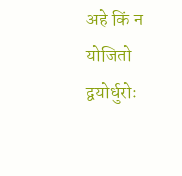अहे किं न योजितो द्वयोर्धुरोः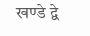खण्डे द्वे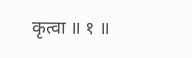कृत्वा ॥ १ ॥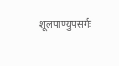शूलपाण्युपसर्गः